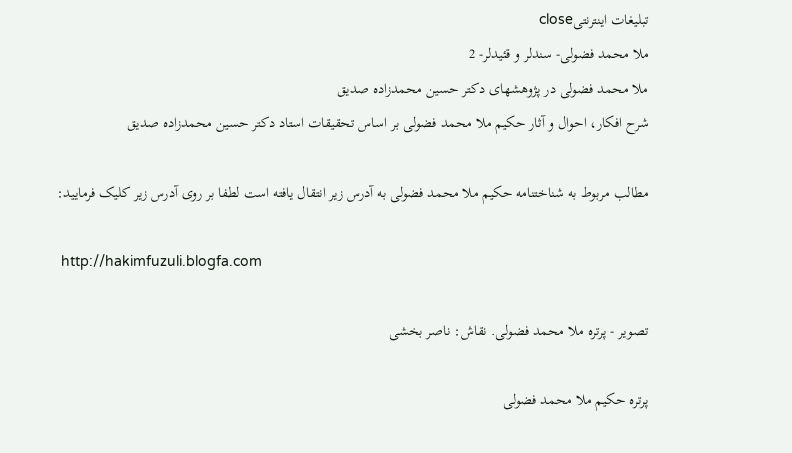تبلیغات اینترنتیclose
ملا محمد فضولی- سندلر و قئیدلر- 2
ملا محمد فضولی در پژوهشهای دکتر حسین محمدزاده صدیق
شرح افکار، احوال و آثار حکیم ملا محمد فضولی بر اساس تحقیقات استاد دکتر حسین محمدزاده صدیق

مطالب مربوط به شناختنامه حکیم ملا محمد فضولی به آدرس زیر انتقال یافته است لطفا بر روی آدرس زیر کلیک فرمایید:

 http://hakimfuzuli.blogfa.com

تصویر - پرتره ملا محمد فضولی. نقاش: ناصر بخشی

پرتره حکیم ملا محمد فضولی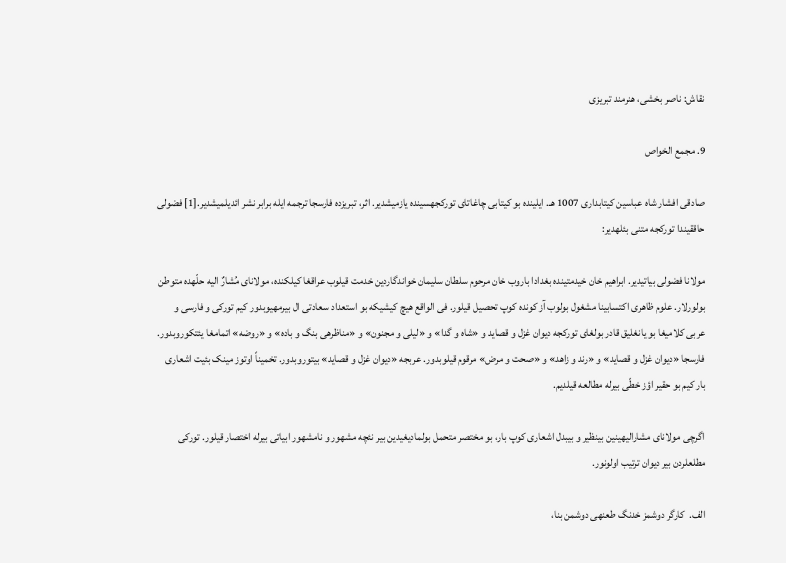نقاش: ناصر بخشی، هنرمند تبریزی

9. مجمع الخواص

صادقی افشار شاه عباسین کیتابداری 1007 هـ. ایلینده بو کیتابی چاغاتای تورکجهسینده یازمیشدیر. اثر، تبریزده فارسجا ترجمه ایله برابر نشر ائدیلمیشدیر.[1] فضولی حاققیندا تورکجه متنی بئلهدیر:

مولانا فضولی بیاتیدیر. ابراهیم خان خیدمتینده بغدادا باروب خان مرحوم سلطان سلیمان خواندگاردین خدمت قیلوب عراقغا کیلکنده، مولانای مُشارٌ الیه حلّهده متوطن بولورلار. علوم ظاهری اکتسابینا مشغول بولوب آز کونده کوپ تحصیل قیلور. فی الواقع هیچ کیشیکه بو استعداد سعادتی ال بیرمهیوبدور کیم تورکی و فارسی و عربی کلامیغا بو یانغلیق قادر بولغای تورکجه دیوان غزل و قصاید و «شاه و گدا» و «لیلی و مجنون» و «مناظرهی بنگ و باده» و «روضه» اتمامغا یئتکوروبدور. فارسجا «دیوان غزل و قصاید» و «رند و زاهد» و «صحت و مرض» مرقوم قیلوبدور. عربجه «دیوان غزل و قصاید» بیتوروبدور. تخمیناً اوتوز مینک بئیت اشعاری بار کیم بو حقیر اؤز خطّی بیرله مطالعه قیلدیم.

اگرچی مولانای مشارالیهینین بینظیر و بیبدل اشعاری کوپ بار، بو مختصر متحمل بولمادیغیدین بیر نئچه مشهور و نامشهور ابیاتی بیرله اختصار قیلور. تورکی مطلعلردن بیر دیوان ترتیب اولونور.

الف.  کارگر دوشمز خدنگ طعنهی دوشمن بنا،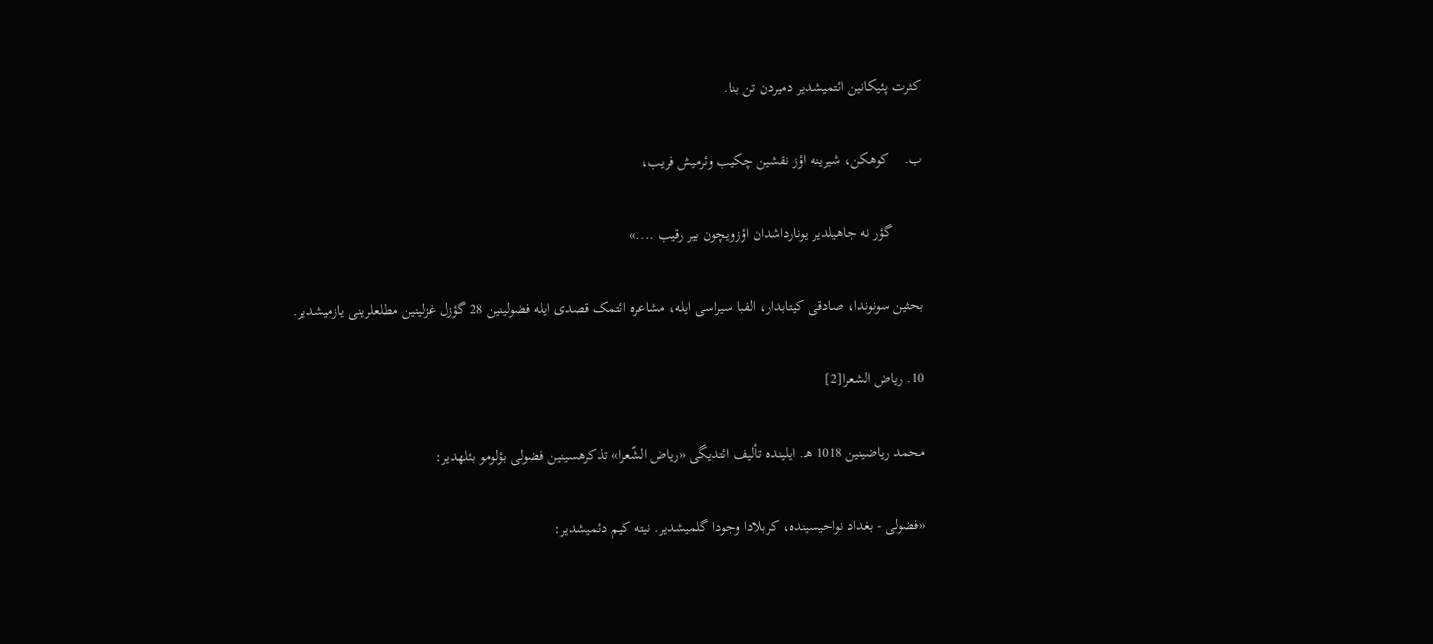کثرت پئیکانین ائتمیشدیر دمیردن تن بنا.

ب.    کوهکن، شیرینه اؤز نقشین چکیب وئرمیش فریب،

        گؤر نه جاهیلدیر یونارداشدان اؤزویچون بیر رقیب ....»

بحثین سونوندا، صادقی کیتابدار، الفبا سیراسی ایله، مشاعره ائتمک قصدی ایله فضولینین 28 گؤزل غزلینین مطلعلرینی یازمیشدیر.

10. ریاض الشعرا[2]

محمد ریاضینین 1018 هـ. ایلینده تألیف ائتدیگی «ریاض الشّعرا» تذکرهسینین فضولی بؤلومو بئلهدیر:

«فضولی - بغداد نواحیسینده، کربلادا وجودا گلمیشدیر. نیته کیم دئمیشدیر: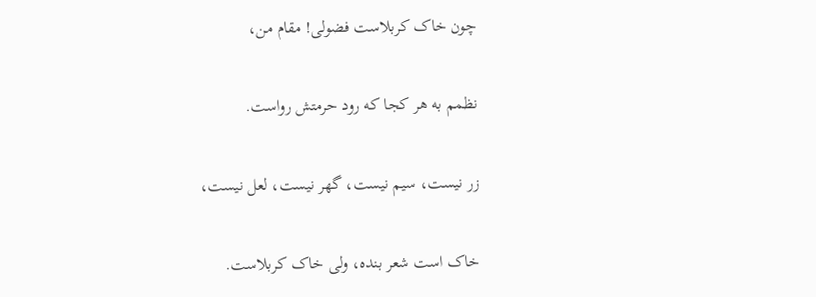چون خاک کربلاست فضولی! مقام من،

نظمم به هر کجا که رود حرمتش رواست.

زر نیست، سیم نیست، گهر نیست، لعل نیست،

خاک است شعر بنده، ولی خاک کربلاست.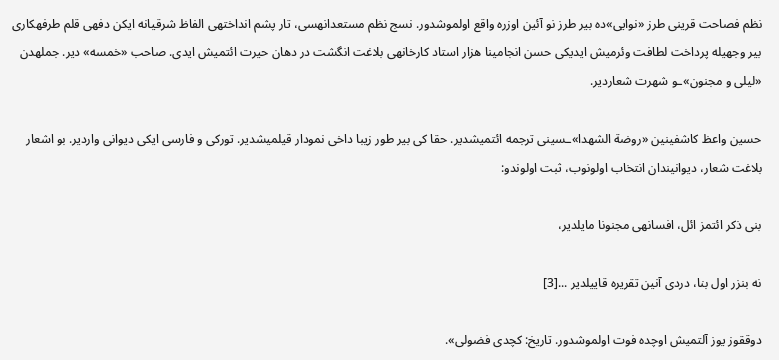نظم فصاحت قرینی طرز «نوایی»ده بیر طرز نو آئین اوزره واقع اولموشدور. نسج نظم مستعدانهسی، تار پشم انداختهی الفاظ شرقیانه ایکن دفهی قلم طرفهکاری بیر وجهیله پرداخت لطافت وئرمیش ایدیکی حسن انجامینا هزار استاد کارخانهی بلاغت انگشت در دهان حیرت ائتمیش ایدی. صاحب «خمسه» دیر. جملهدن «لیلی و مجنون»ـو شهرت شعاردیر.

حسین واعظ کاشفینین «روضة الشهدا»ـسینی ترجمه ائتمیشدیر. حقا کی بیر طور زیبا داخی نمودار قیلمیشدیر. تورکی و فارسی ایکی دیوانی واردیر. بو اشعار بلاغت شعار، دیوانیندان انتخاب اولونوب، ثبت اولوندو:

بنی ذکر ائتمز ائل، افسانهی مجنونا مایلدیر،

نه بنزر اول بنا، دردی آنین تقریره قاییلدیر ...[3]

دوققوز یوز آلتمیش اوچده فوت اولموشدور. تاریخ: کچدی فضولی».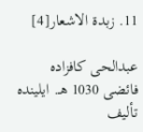11. زبدة الاشعار[4]

عبدالحی کافزاده فائضی 1030 هـ. ایلینده تألیف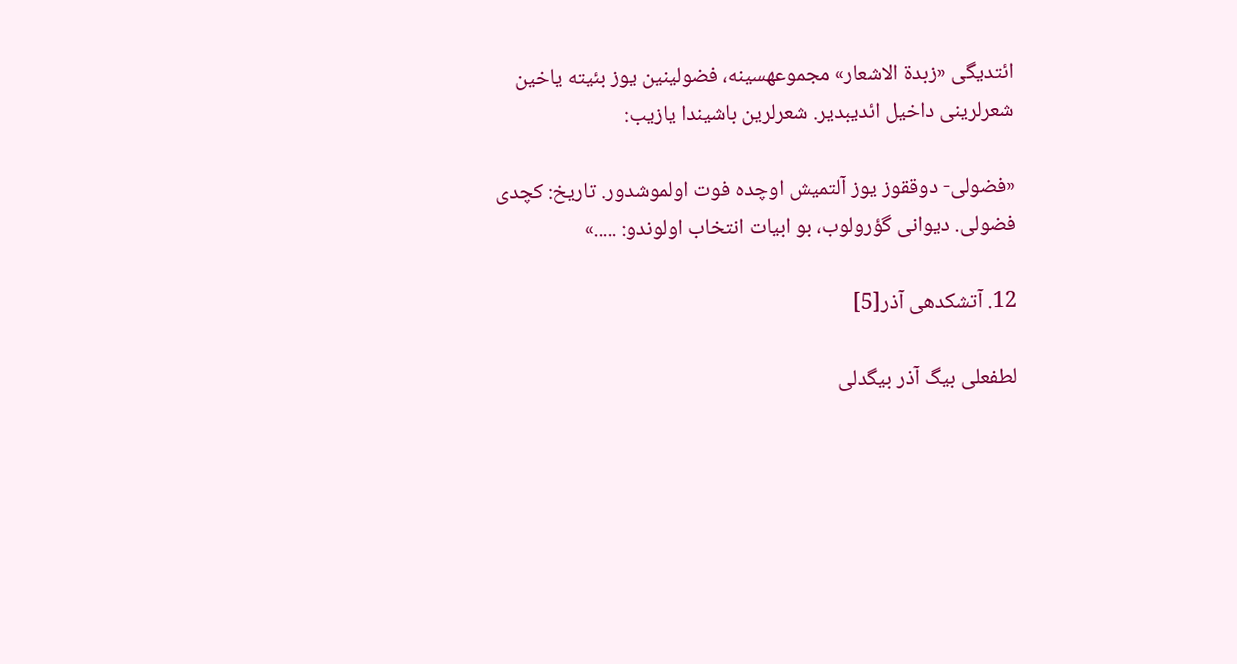ائتدیگی «زبدة الاشعار» مجموعهسینه، فضولینین یوز بئیته یاخین شعرلرینی داخیل ائدیبدیر. شعرلرین باشیندا یازیب:

«فضولی- دوققوز یوز آلتمیش اوچده فوت اولموشدور. تاریخ: کچدی فضولی. دیوانی گؤرولوب، بو ابیات انتخاب اولوندو: .....»

12. آتشكدهی آذر[5]

لطفعلی بیگ آذر بیگدلی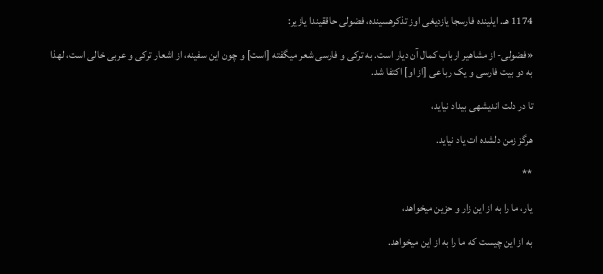1174 هـ. ایلینده فارسجا یازدیغی اوز تذکرهسینده، فضولی حاققیندا یازیر:

«فضولی- از مشاهیر ارباب کمال آن دیار است. به ترکی و فارسی شعر میگفته [است] و چون این سفینه، از اشعار ترکی و عربی خالی است، لهذا به دو بیت فارسی و یک رباعی [از او] اکتفا شد.

تا در دلت اندیشهی بیداد نیاید،

هرگز زمن دلشده ات یاد نیاید.

**

یار، ما را به از این زار و حزین میخواهد،

به از این چیست که ما را به از این میخواهد.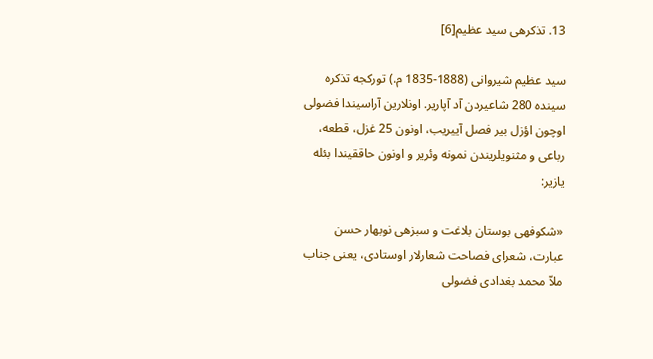13. تذکرهی سید عظیم[6]

سید عظیم شیروانی (1888-1835 م.) تورکجه تذکره سینده 280 شاعیردن آد آپاریر. اونلارین آراسیندا فضولی اوچون اؤزل بیر فصل آییریب، اونون 25 غزل، قطعه، رباعی و مثنویلریندن نمونه وئریر و اونون حاققیندا بئله یازیر:

«شکوفهی بوستان بلاغت و سبزهی نوبهار حسن عبارت، شعرای فصاحت شعارلار اوستادی، یعنی جناب ملاّ محمد بغدادی فضولی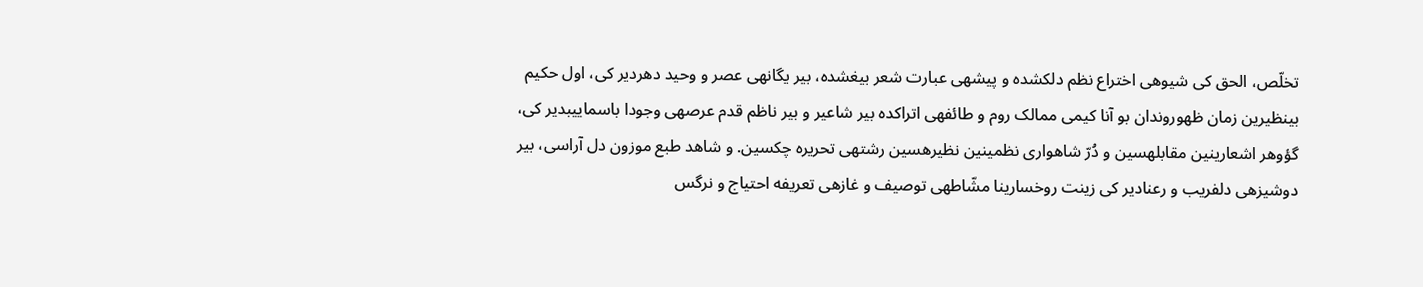تخلّص، الحق کی شیوهی اختراع نظم دلکشده و پیشهی عبارت شعر بیغشده، بیر یگانهی عصر و وحید دهردیر کی، اول حکیم بینظیرین زمان ظهوروندان بو آنا کیمی ممالک روم و طائفهی اتراکده بیر شاعیر و بیر ناظم قدم عرصهی وجودا باسماییبدیر کی، گؤوهر اشعارینین مقابلهسین و دُرّ شاهواری نظمینین نظیرهسین رشتهی تحریره چکسین. و شاهد طبع موزون دل آراسی، بیر دوشیزهی دلفریب و رعنادیر کی زینت روخسارینا مشّاطهی توصیف و غازهی تعریفه احتیاج و نرگس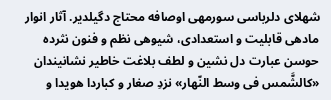شهلای دلرباسی سورمهی اوصافه محتاج دگیلدیر. آثار انوار مادهی قابلیت و استعدادی، شیوهی نظم و فنون نثرده حوسن عبارت دل نشین و لطف بلاغت خاطیر نشانیندان «کالشَّمس فی وسط النّهار» نزدِ صغار و کباردا هویدا و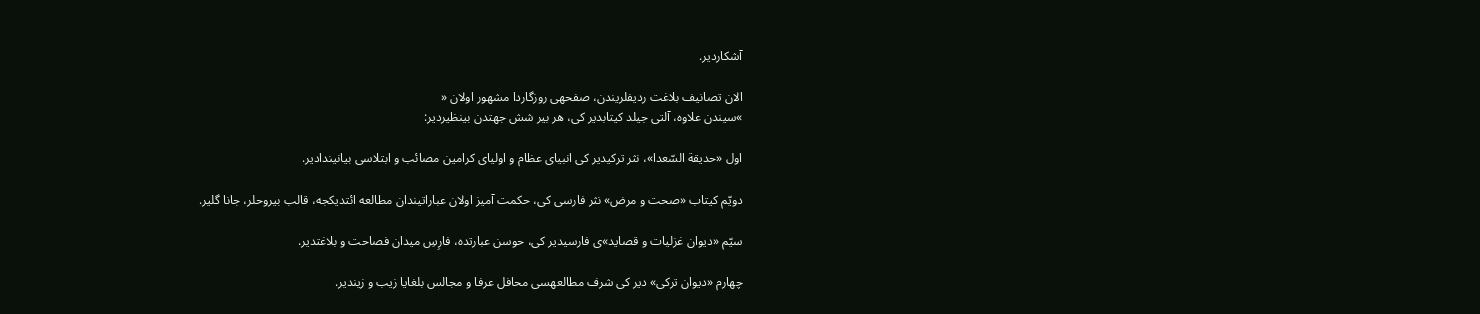آشکاردیر.

الان تصانیف بلاغت ردیفلریندن، صفحهی روزگاردا مشهور اولان «
»سیندن علاوه، آلتی جیلد کیتابدیر کی، هر بیر شش جهتدن بینظیردیر:

اول «حدیقة السّعدا»، نثر ترکیدیر کی انبیای عظام و اولیای کرامین مصائب و ابتلاسی بیانیندادیر.

دویّم کیتاب «صحت و مرض» نثر فارسی کی، حکمت آمیز اولان عباراتیندان مطالعه ائتدیکجه، قالب بیروحلر، جانا گلیر.

سیّم «دیوان غزلیات و قصاید»ی فارسیدیر کی، حوسن عبارتده، فارِسِ میدان فصاحت و بلاغتدیر.

چهارم «دیوان ترکی» دیر کی شرف مطالعهسی محافل عرفا و مجالس بلغایا زیب و زیندیر.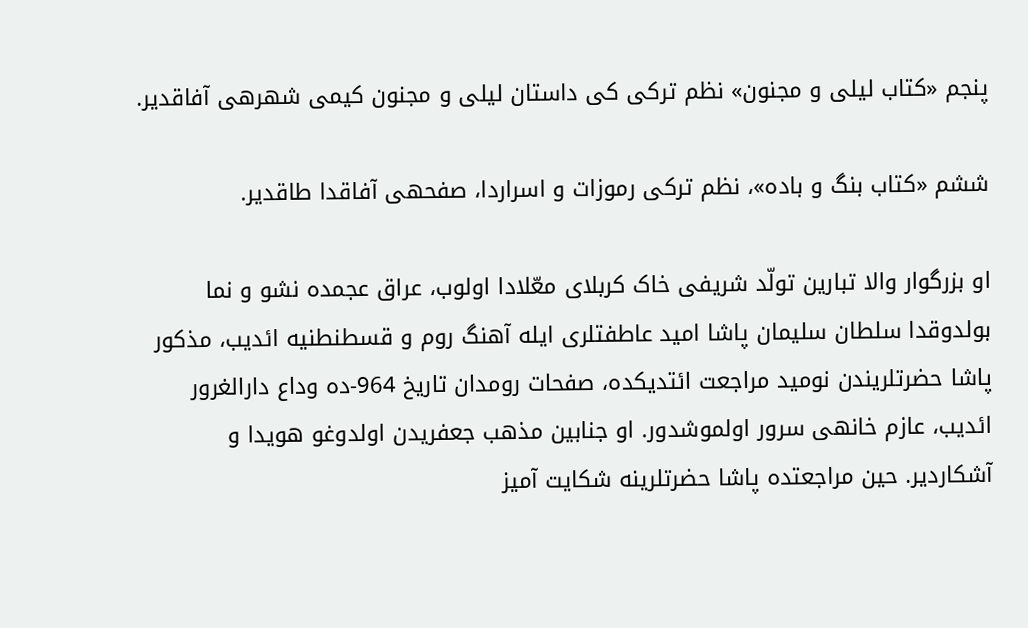پنجم «کتاب لیلی و مجنون» نظم ترکی کی داستان لیلی و مجنون کیمی شهرهی آفاقدیر.

ششم «کتاب بنگ و باده»، نظم ترکی رموزات و اسراردا، صفحهی آفاقدا طاقدیر.

او بزرگوار والا تبارین تولّد شریفی خاک کربلای معّلادا اولوب، عراق عجمده نشو و نما بولدوقدا سلطان سلیمان پاشا امید عاطفتلری ایله آهنگ روم و قسطنطنیه ائدیب، مذکور پاشا حضرتلریندن نومید مراجعت ائتدیکده، صفحات رومدان تاریخ 964-ده وداع دارالغرور ائدیب، عازم خانهی سرور اولموشدور. او جنابین مذهب جعفریدن اولدوغو هویدا و آشکاردیر. حین مراجعتده پاشا حضرتلرینه شکایت آمیز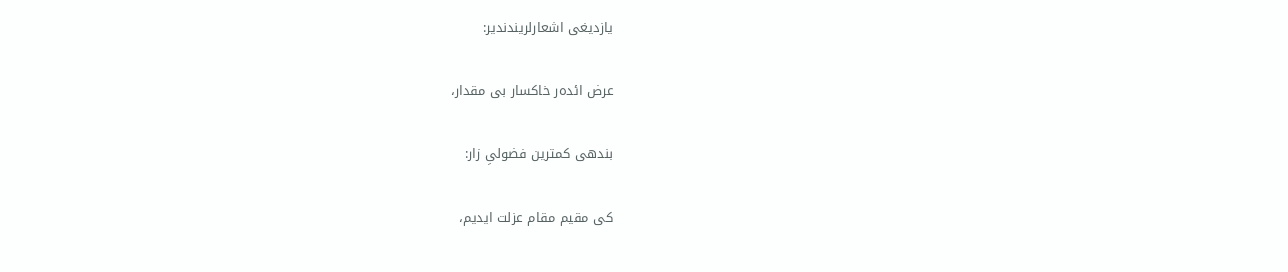یازدیغی اشعارلریندندیر:

عرض ائده‌ر خاکسار بی مقدار،

بندهی کمترین فضولیِ زار:

کی مقیم مقام عزلت ایدیم،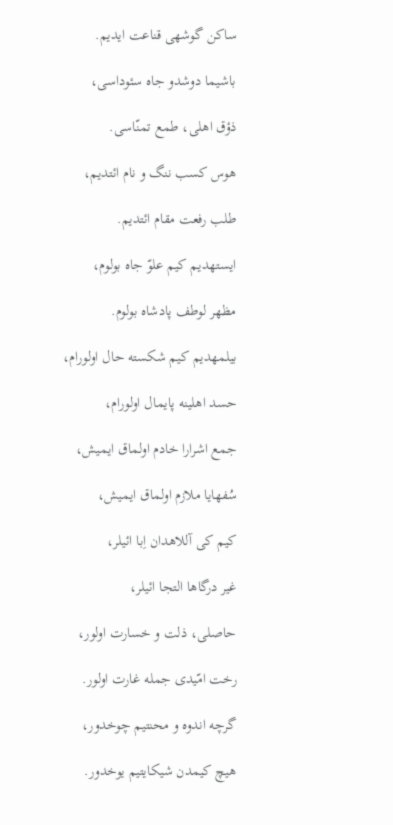ساکن گوشهی قناعت ایدیم.

باشیما دوشدو جاه سئوداسی،

ذؤق اهلی، طمع تمنّاسی.

هوس کسب ننگ و نام ائتدیم،

طلب رفعت مقام ائتدیم.

ایستهدیم کیم علوّ جاه بولوم،

مظهر لوطف پادشاه بولوم.

بیلمهدیم کیم شکسته حال اولورام،

حسد اهلینه پایمال اولورام،

جمع اشرارا خادم اولماق ایمیش،

سُفهایا ملازم اولماق ایمیش،

کیم کی آللاهدان اِبا ائیلر،

غیر درگاها التجا ائیلر،

حاصلی، ذلت و خسارت اولور،

رخت امّیدی جمله غارت اولور.

گرچه اندوه و محنتیم چوخدور،

هیچ کیمدن شیکایتیم یوخدور.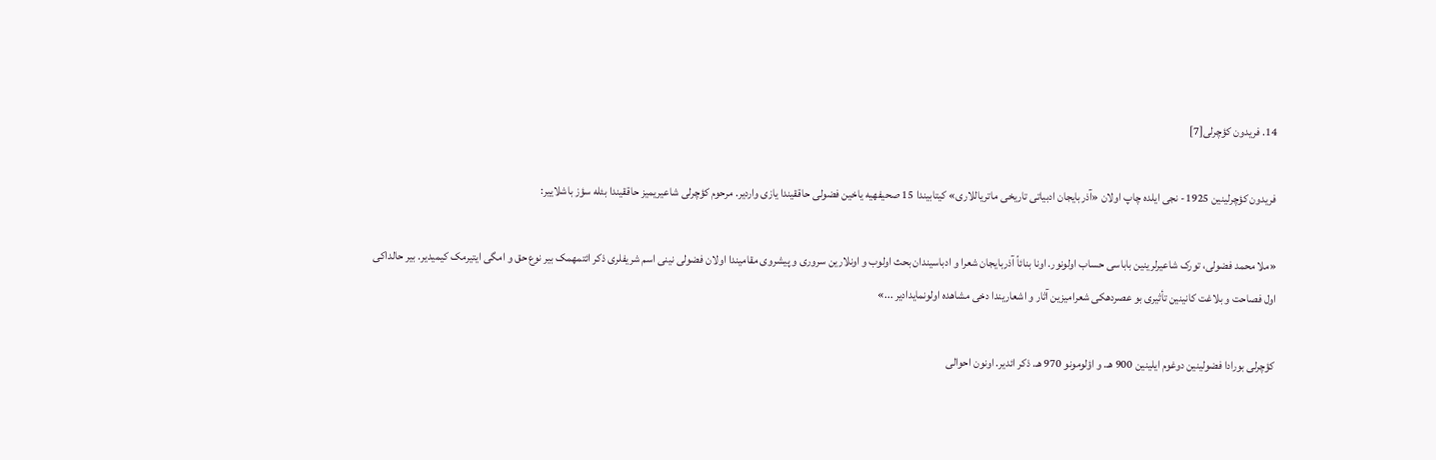14. فریدون کؤچرلی[7]

فریدون کؤچرلینین 1925- نجی ایلده چاپ اولان «آذربایجان ادبیاتی تاریخی ماتریاللاری» کیتابیندا 15 صحیفهیه یاخین فضولی حاققیندا یازی واردیر. مرحوم کؤچرلی شاعیریمیز حاققیندا بئله سؤز باشلاییر:

«ملا محمد فضولی، تورک شاعیرلرینین باباسی حساب اولونور. اونا بنائاً آذربایجان شعرا و ادباسیندان بحث اولوب و اونلارین سروری و پیشروی مقامیندا اولان فضولی نینی اسم شریفلری ذکر ائتمهمک بیر نوع حق و امگی ایتیرمک کیمیدیر. بیر حالداکی اول فصاحت و بلاغت کانینین تأثیری بو عصردهکی شعرامیزین آثار و اشعاریندا دخی مشاهده اولونمایدادیر ...»

کؤچرلی بورادا فضولینین دوغوم ایلینین 900 هـ. و اؤلومونو 970 هـ. ذکر ائدیر. اونون احوالی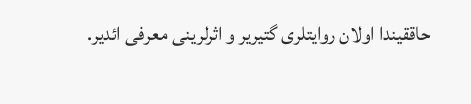حاققیندا اولان روایتلری گتیریر و اثرلرینی معرفی ائدیر.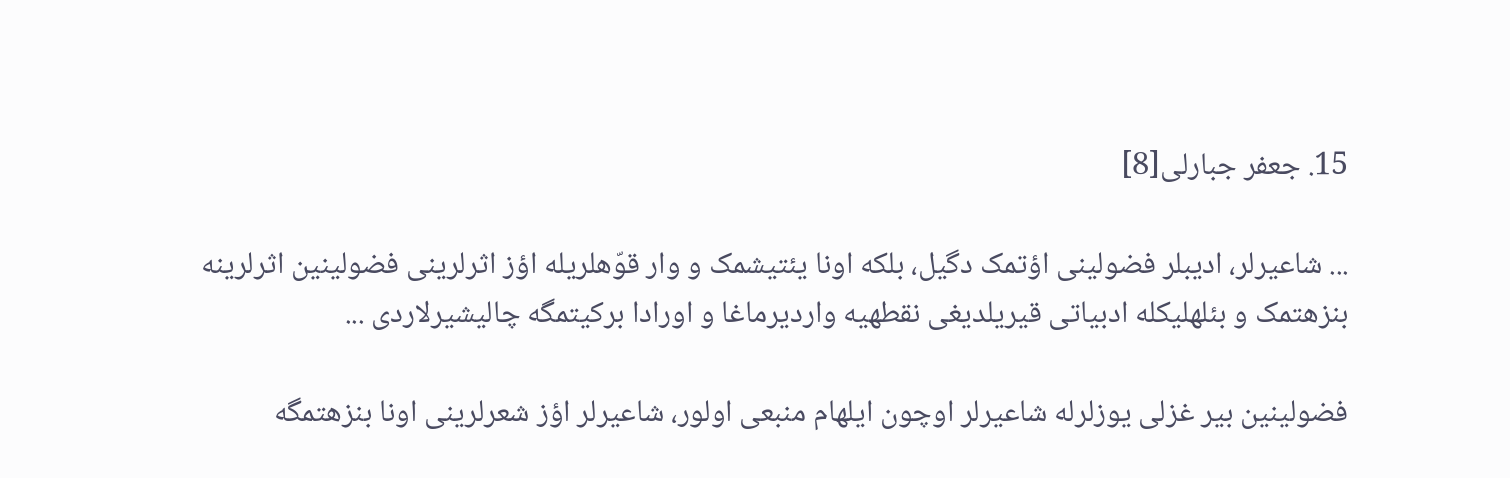15. جعفر جبارلی[8]

... شاعیرلر، ادیبلر فضولینی اؤتمک دگیل، بلکه اونا یئتیشمک و وار قوّهلریله اؤز اثرلرینی فضولینین اثرلرینه بنزهتمک و بئلهلیکله ادبیاتی قیریلدیغی نقطهیه واردیرماغا و اورادا برکیتمگه چالیشیرلاردی ...

فضولینین بیر غزلی یوزلرله شاعیرلر اوچون ایلهام منبعی اولور، شاعیرلر اؤز شعرلرینی اونا بنزهتمگه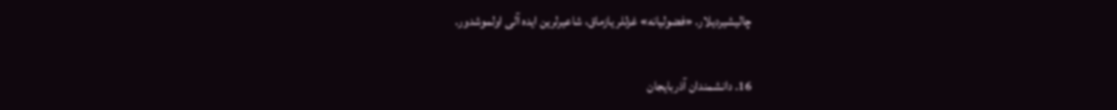چالیشیردیلار. «فضولیانه» غزللر یازماق، شاعیرلرین ایده آلی اولموشدور.

16. دانشمندان آذربایجان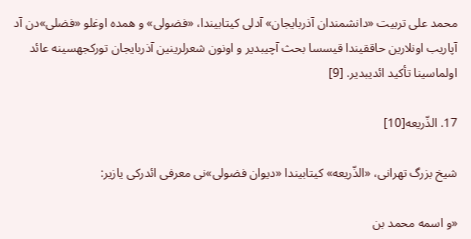محمد علی تربیت «دانشمندان آذربایجان» آدلی کیتابیندا، «فضولی» و همده اوغلو «فضلی»دن آد آپاریب اونلارین حاققیندا قیسسا بحث آچیبدیر و اونون شعرلرینین آذربایجان تورکجهسینه عائد اولماسینا تأکید ائدیبدیر. [9]

17. الذّریعه[10]

شیخ بزرگ تهرانی، «الذّریعه» کیتابیندا «دیوان فضولی»نی معرفی ائدرکی یازیر:

«و اسمه محمد بن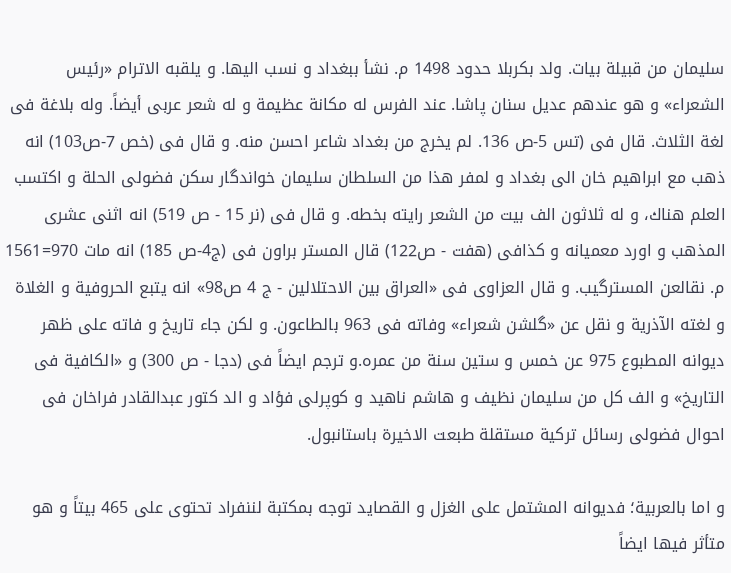سلیمان من قبیلة بیات. ولد بكربلا حدود 1498 م. نشأ ببغداد و نسب الیها. و یلقبه الاترام «رئیس الشعراء» و هو عندهم عدیل سنان پاشا. عند الفرس له مكانة عظیمة و له شعر عربی أیضاً. وله بلاغ‍ة فی لغ‍ة الثلاث. قال فی (تس 5-ص 136. لم یخرج من بغداد شاعر احسن منه. و قال فی (خص 7-ص103) انه ذهب مع ابراهیم خان الی بغداد و لمفر هذا من السلطان سلیمان خواندگار سكن فضولی الحل‍ة و اكتسب العلم هناك، و له ثلاثون الف بیت من الشعر رایته بخطه. و قال فی (نر 15 - ص 519) انه اثنی عشری المذهب و اورد معمیانه و كذافی (هفت - ص122) قال المستر براون فی (ج4-ص 185) انه مات 970=1561 م. نقالعن المسترگیب. و قال العزاوی فی «العراق بین الاحتلالین - ج 4 ص98» انه یتبع الحروفی‍ة و الغلاة و لغته الآذری‍ة و نقل عن «گلشن شعراء» وفاته فی 963 بالطاعون. و لكن جاء تاریخ و فاته علی ظهر دیوانه المطبوع 975 عن خمس و ستین سنة من عمره.و ترجم ایضاً فی (دجا - ص 300) و «الكافی‍ة فی التاریخ» و الف كل من سلیمان نظیف و هاشم ناهید و كوپرلی فؤاد و الد كتور عبدالقادر فراخان فی احوال فضولی رسائل تركی‍ة مستقل‍ة طبعت الاخیرة باستانبول.

و اما بالعربی‍ة؛ فدیوانه المشتمل علی الغزل و القصاید توجه بمكتب‍ة لننفراد تحتوی علی 465 بیتاً و هو متأثر فیها ایضاً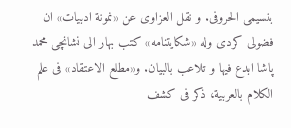بنسیمی الحروفی. و نقل العزاوی عن «نمون‍ة ادبیات» ان فضولی كردی وله «شكایتنامه» كتب بهار الی نشانچی محمد پاشا ابدع فیها و تلاعب بالبیان. و«مطلع الاعتقاد» فی علم الكلام بالعربی‍ة، ذكر فی كشف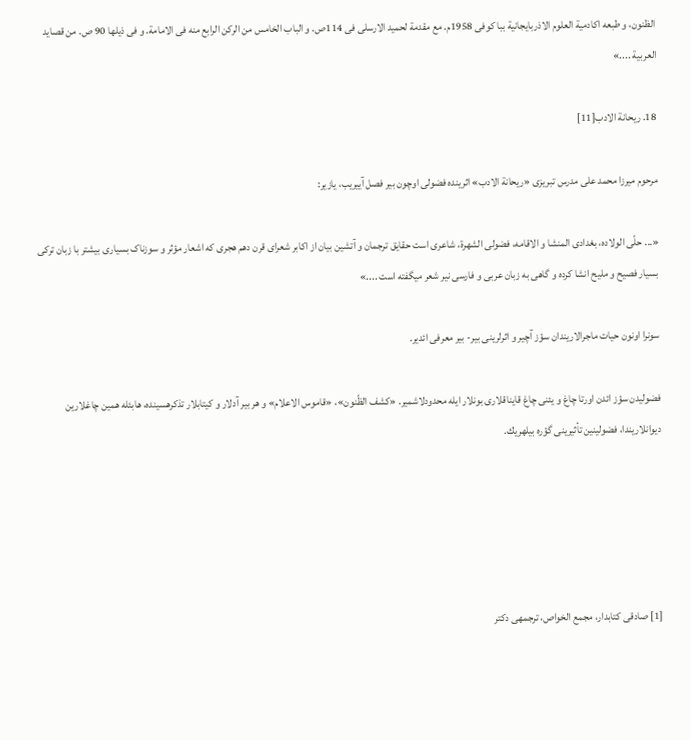الظنون، و طبعه اكادمی‍ة العلوم الاذربایجانی‍ة ببا كوفی 1958م. مع مقدم‍ة لحمید الارسلی فی 114ص. و الباب الخامس من الركن الرابع منه فی الامام‍ة. و فی ذیلها 90 ص. من قصاید العربی‍ة ....»

18. ریحانة الادب[11]

مرحوم میرزا محمد علی مدرس تبریزی «ریحان‍ة الادب» اثرینده فضولی اوچون بیر فصل آییریب، یازیر:

«... حلّی الولاده، بغدادی المنشا و الاقامه، فضولی الشهرة، شاعری است حقایق ترجمان و آتشین بیان از اکابر شعرای قرن دهم هجری که اشعار مؤثر و سوزناک بسیاری بیشتر با زبان ترکی بسیار فصیح و ملیح انشا کرده و گاهی به زبان عربی و فارسی نیر شعر میگفته است ....»

سونرا اونون حیات ماجرالاریندان سؤز آچیر و اثرلرینی بیر- بیر معرفی ائدیر.

فضولیدن سؤز ائدن اورتا چاغ و یئنی چاغ قایناقلاری بونلار ایله محدودلاشمیر. «كشف الظّنون»، «قاموس الاعلام» و هر بیر آدلار و كیتابلار تذكرهسینده، هابئله همین چاغلارین دیوانلاریندا، فضولینین تأثیرینی گؤره بیلهریك.





[1] صادقی کتابدار، مجمع الخواص، ترجمهی دکتر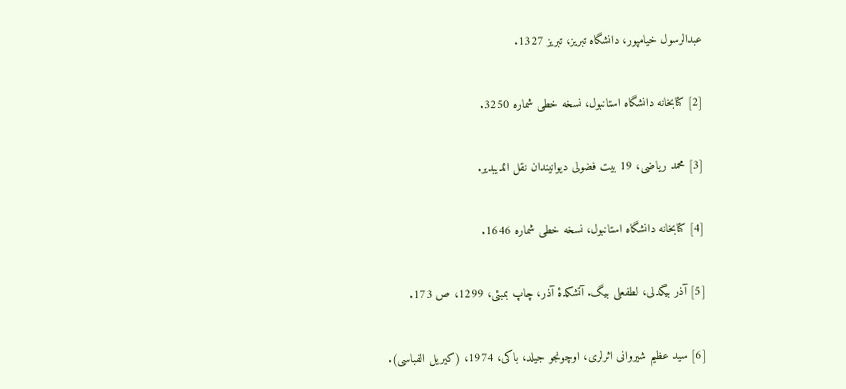عبدالرسول خیامپور، دانشگاه تبریز، تبریز 1327.

[2] کتابخانه دانشگاه استانبول، نسخه خطی شماره 3250.

[3] محمد ریاضی، 19 بیت فضولی دیوانیندان نقل ائدیبدیر.

[4] کتابخانه دانشگاه استانبول، نسخه خطی شماره 1646.

[5] آذر بیگدلی، لطفعلی بیگ. آتشكدۀ آذر، چاپ بمبئی، 1299، ص 173.

[6] سید عظیم شیروانی اثرلری، اوچونجو جیلد، باکی، 1974، (کیریل الفباسی).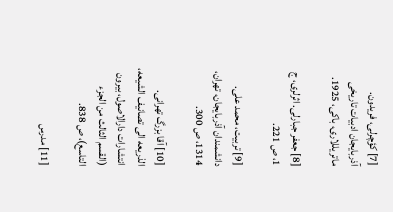[7] کؤچرلی، فریدون. آذربایجان ادبیات تاریخی ماتریللاری، باکی، 1925.

[8] جعفر جبارلی. اثرلری، ج 1، ص 221.

[9] تربیت، محمد علی. دانشمندان آذربایجان، تهران، 1314، ص 300.

[10] آقا بزرگ تهرانی. الذریعه الی تصانیف الشیعه، انتشارات دارالاصول، بیرون (القسم الثالث من الجزء التاسع)، ص 838.

[11] مدرس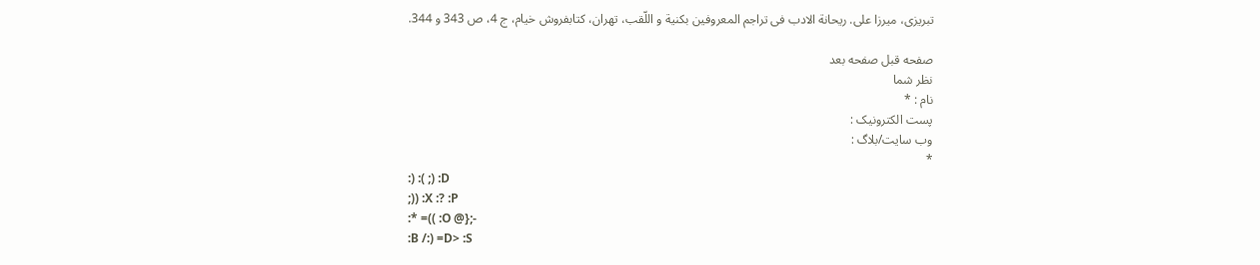تبریزی، میرزا علی. ریحانة الادب فی تراجم المعروفین بکنیة و اللّقب، تهران، کتابفروش خیام، ج 4، ص 343 و 344.

صفحه قبل صفحه بعد
نظر شما
نام : *
پست الکترونیک :
وب سایت/بلاگ :
*
:) :( ;) :D
;)) :X :? :P
:* =(( :O @};-
:B /:) =D> :S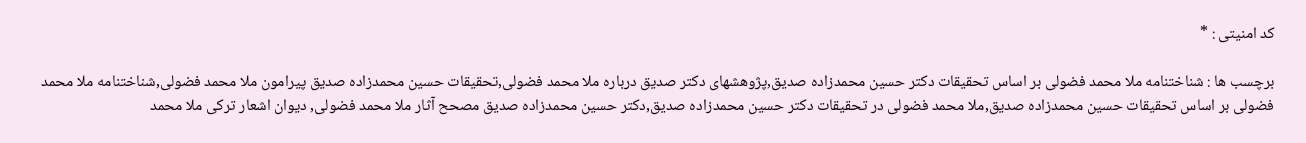کد امنیتی : *

برچسب ها : شناختنامه ملا محمد فضولی بر اساس تحقیقات دکتر حسین محمدزاده صدیق,پژوهشهای دکتر صدیق درباره ملا محمد فضولی,تحقیقات حسین محمدزاده صدیق پیرامون ملا محمد فضولی,شناختنامه ملا محمد فضولی بر اساس تحقیقات حسین محمدزاده صدیق,ملا محمد فضولی در تحقیقات دکتر حسین محمدزاده صدیق,دکتر حسین محمدزاده صدیق مصحح آثار ملا محمد فضولی, دیوان اشعار ترکی ملا محمد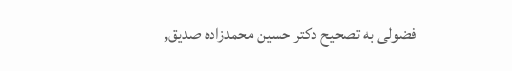فضولی به تصحیح دکتر حسین محمدزاده صدیق,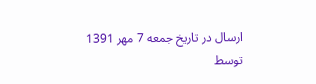ارسال در تاريخ جمعه 7 مهر 1391 توسط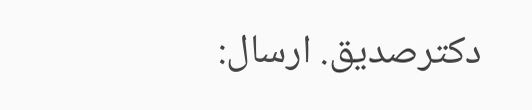دکترصدیق. ارسال: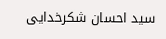سید احسان شکرخدایی